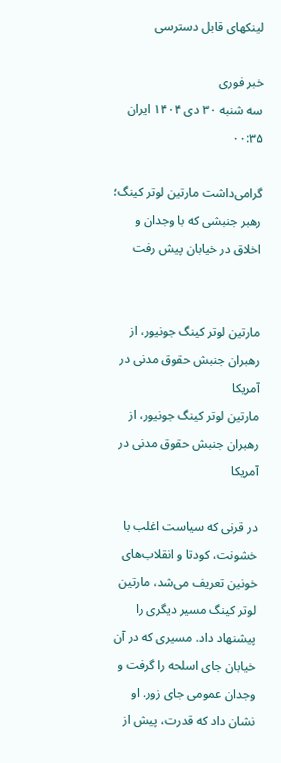لینکهای قابل دسترسی

خبر فوری
سه شنبه ۳۰ دی ۱۴۰۴ ایران ۰۰:۳۵

گرامی‌داشت مارتین لوتر کینگ؛ رهبر جنبشی که با وجدان و اخلاق در خيابان پیش رفت


مارتین لوتر کینگ جونیور، از رهبران جنبش حقوق مدنی در آمریکا
مارتین لوتر کینگ جونیور، از رهبران جنبش حقوق مدنی در آمریکا

در قرنی که سیاست اغلب با خشونت، کودتا و انقلاب‌های خونین تعریف می‌شد، مارتین لوتر کینگ مسیر دیگری را پیشنهاد داد. مسیری که در آن خیابان جای اسلحه را گرفت و وجدان عمومی جای زور. او نشان داد که قدرت، پیش از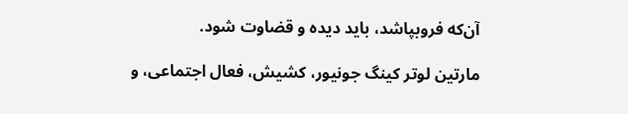آن‌که فروبپاشد، باید دیده و قضاوت شود.

مارتین لوتر کینگ جونیور، کشیش، فعال اجتماعی، و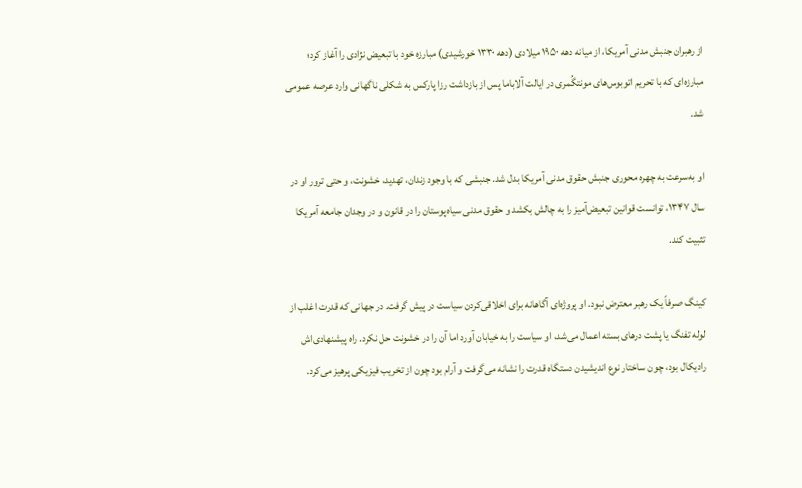از رهبران جنبش مدنی آمریکا، از میانه دهه ۱۹۵۰ میلادی (دهه ۱۳۳۰ خورشیدی) مبارزه خود با تبعیض نژادی را آغاز کرد؛ مبارزه‌ای که با تحریم اتوبوس‌های مونتگُمری در ایالت آلاباما پس از بازداشت رزا پارکس به شکلی ناگهانی وارد عرصه عمومی شد.

او به‌سرعت به چهره محوری جنبش حقوق مدنی آمریکا بدل شد. جنبشی که با وجود زندان، تهدید، خشونت، و حتی ترور او در سال ۱۳۴۷، توانست قوانین تبعیض‌آمیز را به چالش بکشد و حقوق مدنی سیاه‌پوستان را در قانون و در وجدان جامعه آمریکا تثبیت کند.

کینگ صرفاً یک رهبر معترض نبود. او پروژه‌ای آگاهانه برای اخلاقی‌کردن سیاست در پیش گرفت. در جهانی که قدرت اغلب از لوله تفنگ یا پشت درهای بسته اعمال می‌شد، او سیاست را به خیابان آورد اما آن را در خشونت حل نکرد. راه پیشنهادی‌اش رادیکال بود، چون ساختار نوع انديشيدن دستگاه قدرت را نشانه می‌گرفت و آرام بود چون از تخریب فیزیکی پرهیز می‌کرد.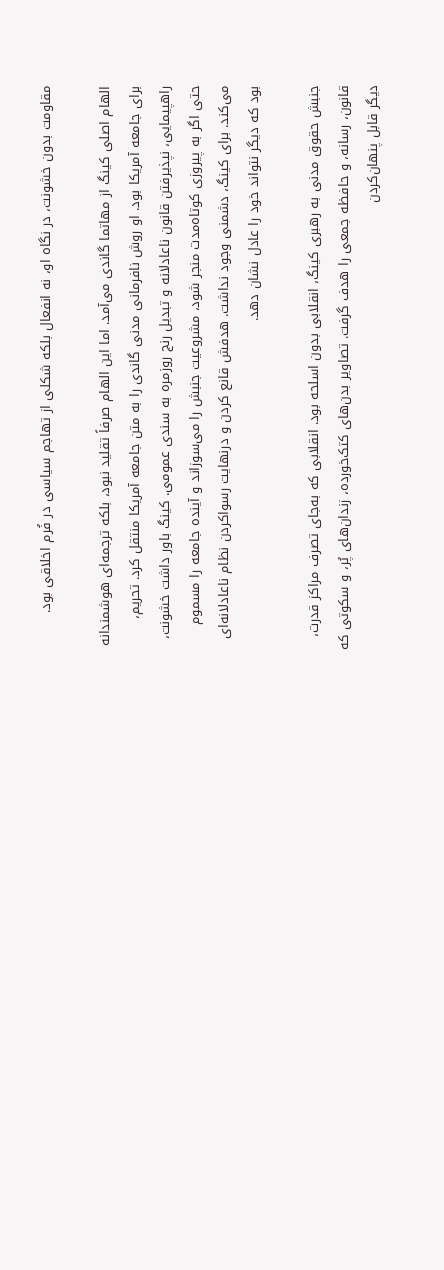مقاومت بدون خشونت، در نگاه او، نه انفعال بلکه شکلی از تهاجم سياسى در فُرم اخلاقی بود.

الهام اصلی کینگ از مهاتما گاندی می‌آمد. اما این الهام صرفاً تقلید نبود، بلکه ترجمه‌ای هوشمندانه براى جامعه آمريكا بود. او روش نافرمانی مدنی گاندی را به متن جامعه آمریکا منتقل کرد. تحریم، راهپیمایی، نپذیرفتن قانون ناعادلانه و تبدیل رنج روزمره به سندی عمومی. کینگ باور داشت خشونت، حتی اگر به پیروزی کوتاه‌مدت منجر شود، مشروعیت جنبش را می‌سوزاند و آینده جامعه را مسموم می‌کند. براى كينگ، دشمنى وجود نداشت. هدفش قانع كردن و درنهايت رسواکردن نظام ناعادلانه‌اى بود که دیگر نتواند خود را عادل نشان دهد.

جنبش حقوق مدنی به رهبری کینگ، انقلابی بدون اسلحه بود. انقلابی که به‌جای تصرف مراکز قدرت، قانون، رسانه، و حافظه جمعی را هدف گرفت. تصاویر بدن‌های کتک‌خورده، زندان‌های پُر، و سکوتی که دیگر قابل پنهان‌کردن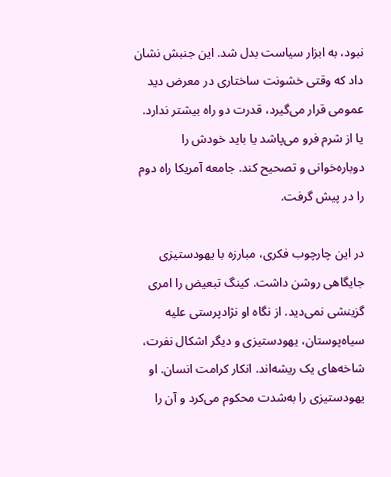نبود، به ابزار سیاست بدل شد. این جنبش نشان داد که وقتی خشونت ساختاری در معرض دید عمومی قرار می‌گیرد، قدرت دو راه بيشتر ندارد. يا از شرم فرو مى‌پاشد یا بايد خودش را دوباره‌خوانى و تصحيح كند. جامعه آمريكا راه دوم را در پيش گرفت.

در این چارچوب فکری، مبارزه با یهودستیزی جایگاهی روشن داشت. کینگ تبعیض را امری گزینشی نمی‌دید. از نگاه او نژادپرستی علیه سیاه‌پوستان، یهودستیزی و دیگر اشکال نفرت، شاخه‌های یک ریشه‌اند. انکار کرامت انسان. او یهودستیزی را به‌شدت محکوم می‌کرد و آن را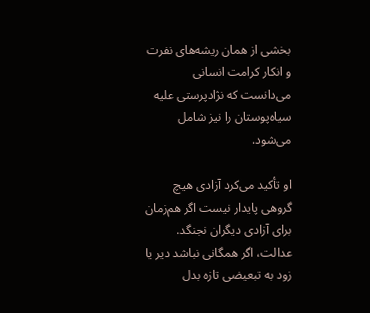بخشی از همان ریشه‌های نفرت و انکار کرامت انسانی می‌دانست که نژادپرستی علیه سیاه‌پوستان را نیز شامل می‌شود.

او تأکید می‌کرد آزادی هیچ گروهی پایدار نیست اگر هم‌زمان برای آزادی دیگران نجنگد. عدالت، اگر همگانی نباشد دیر یا زود به تبعیضی تازه بدل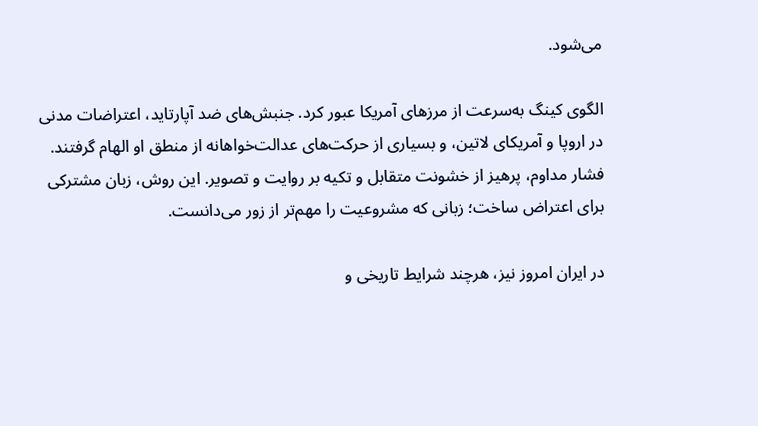می‌شود.

الگوی کینگ به‌سرعت از مرزهای آمریکا عبور کرد. جنبش‌های ضد آپارتاید، اعتراضات مدنی در اروپا و آمریکای لاتین، و بسیاری از حرکت‌های عدالت‌خواهانه از منطق او الهام گرفتند. فشار مداوم، پرهیز از خشونت متقابل و تکیه بر روایت و تصویر. این روش، زبان مشترکی برای اعتراض ساخت؛ زبانی که مشروعیت را مهم‌تر از زور می‌دانست.

در ایران امروز نیز، هرچند شرایط تاریخی و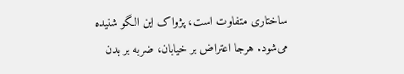ساختاری متفاوت است، پژواک این الگو شنیده می‌شود. هرجا اعتراض بر خیابان، ضربه بر بدن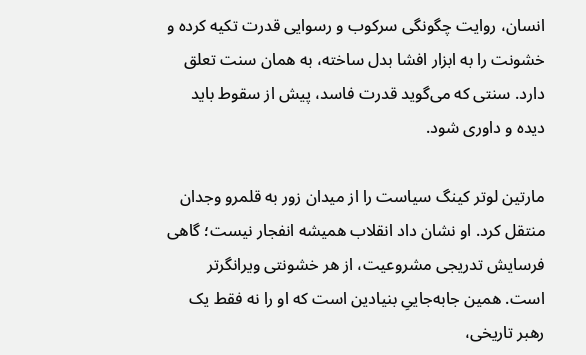انسان، روایت چگونگى سركوب و رسوايى قدرت تکیه کرده و خشونت را به ابزار افشا بدل ساخته، به همان سنت تعلق دارد. سنتی که می‌گوید قدرت فاسد، پیش از سقوط بايد دیده و داوری شود.

مارتین لوتر کینگ سیاست را از میدان زور به قلمرو وجدان منتقل کرد. او نشان داد انقلاب همیشه انفجار نیست؛ گاهی فرسایش تدریجی مشروعیت، از هر خشونتی ویرانگرتر است. همین جابه‌جاییِ بنیادین است که او را نه فقط یک رهبر تاریخی،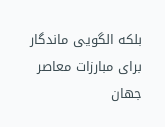بلکه الگویی ماندگار برای مبارزات معاصر جهان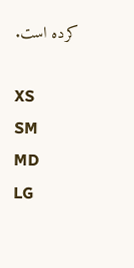کرده است.

XS
SM
MD
LG